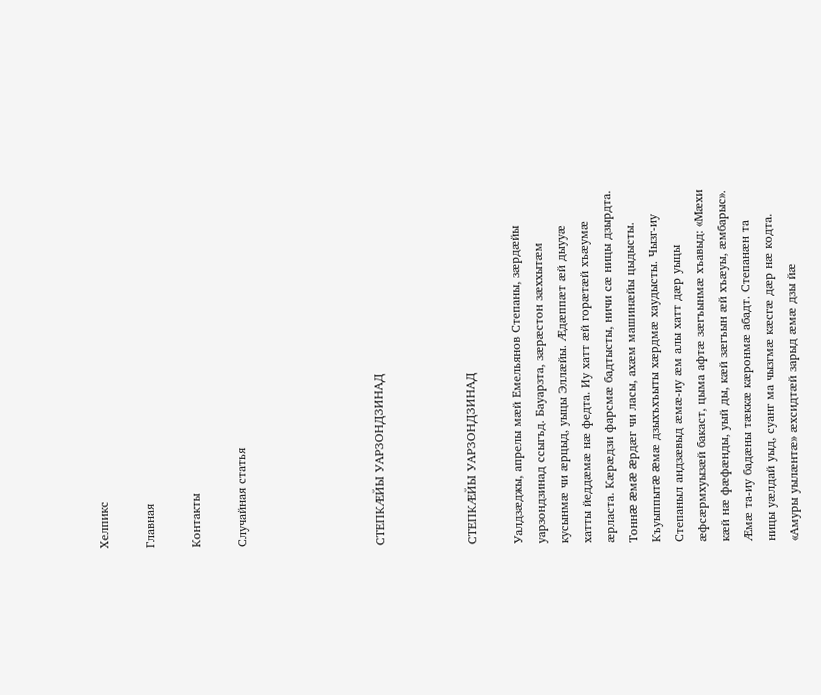Хелпикс

Главная

Контакты

Случайная статья





СТЕПКÆЙЫ УАРЗОНДЗИНАД



СТЕПКÆЙЫ УАРЗОНДЗИНАД

Уалдзæджы, апрелы мæй Емельянов Степаны, зæрдæйы уарзондзинад ссыгъд. Бауарзта, зæрæстон зæххытæм кусынмæ чи æрцыд, уыцы Эллæйы. Æдæппæт æй дыууæ хатты йеддæмæ нæ федта. Иу хатт æй горæтæй хъæумæ æрласта. Кæрæдзи фарсмæ бадтысты, ничи сæ ницы дзырдта. Тоннæ æмæ æрдæг чи ласы, ахæм машинæйы цыдысты. Къуыппытæ æмæ дзыхъхъыты хæрдмæ хаудысты. Чызг-иу Степаныл андзæвыд æмæ-иу æм алы хатт дæр уыцы æфсæрмхуызæй бакаст, цыма афтæ зæгъынмæ хъавыд: «Мæхи кæй нæ фæфæнды, уый ды, кæй зæгъын æй хъæуы, æмбарыс». Æмæ та-иу бадæны тæккæ кæронмæ абадт. Степанæн та ницы уæлдай уыд, суанг ма чызгмæ кæсгæ дæр нæ кодта. «Амуры уылæнтæ» æхсидтæй зарыд æмæ дзы йæ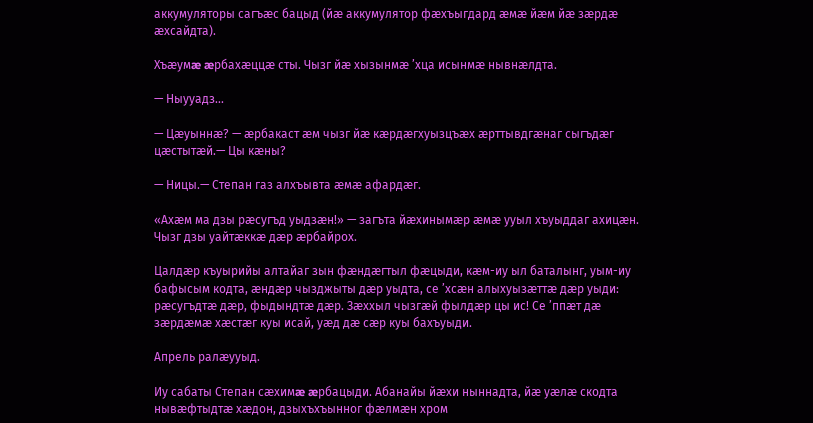аккумуляторы сагъæс бацыд (йæ аккумулятор фæхъыгдард æмæ йæм йæ зæрдæ æхсайдта).

Хъæумæ æрбахæццæ сты. Чызг йæ хызынмæ ’хца исынмæ нывнæлдта.

— Ныууадз...

— Цæуыннæ? — æрбакаст æм чызг йæ кæрдæгхуызцъæх æрттывдгæнаг сыгъдæг цæстытæй.— Цы кæны?

— Ницы.— Степан газ алхъывта æмæ афардæг.

«Ахæм ма дзы рæсугъд уыдзæн!» — загъта йæхинымæр æмæ ууыл хъуыддаг ахицæн. Чызг дзы уайтæккæ дæр æрбайрох.

Цалдæр къуырийы алтайаг зын фæндæгтыл фæцыди, кæм-иу ыл баталынг, уым-иу бафысым кодта, æндæр чызджыты дæр уыдта, се ’хсæн алыхуызæттæ дæр уыди: рæсугъдтæ дæр, фыдындтæ дæр. Зæххыл чызгæй фылдæр цы ис! Се ’ппæт дæ зæрдæмæ хæстæг куы исай, уæд дæ сæр куы бахъуыди.

Апрель ралæууыд.

Иу сабаты Степан сæхимæ æрбацыди. Абанайы йæхи ныннадта, йæ уæлæ скодта нывæфтыдтæ хæдон, дзыхъхъынног фæлмæн хром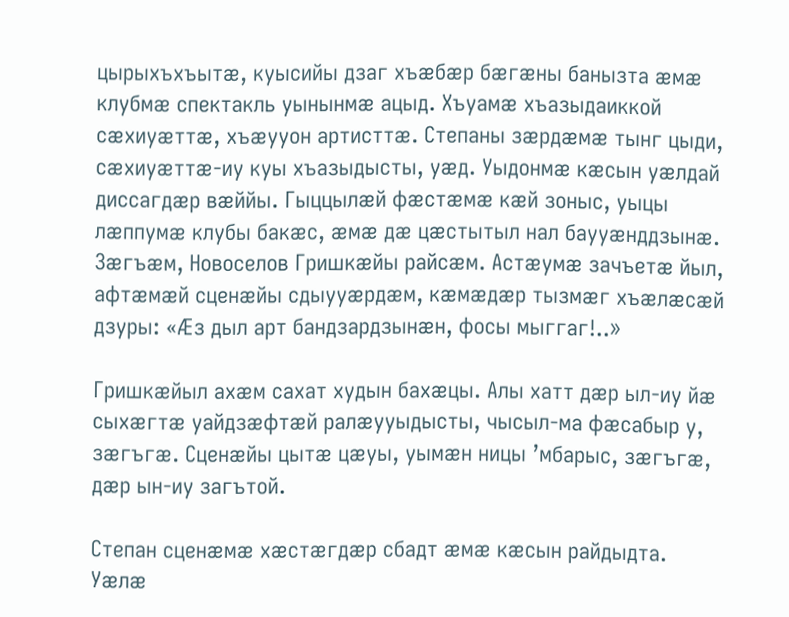цырыхъхъытæ, куысийы дзаг хъæбæр бæгæны банызта æмæ клубмæ спектакль уынынмæ ацыд. Хъуамæ хъазыдаиккой сæхиуæттæ, хъæууон артисттæ. Степаны зæрдæмæ тынг цыди, сæхиуæттæ-иу куы хъазыдысты, уæд. Уыдонмæ кæсын уæлдай диссагдæр вæййы. Гыццылæй фæстæмæ кæй зоныс, уыцы лæппумæ клубы бакæс, æмæ дæ цæстытыл нал баууæнддзынæ. Зæгъæм, Новоселов Гришкæйы райсæм. Астæумæ зачъетæ йыл, афтæмæй сценæйы сдыууæрдæм, кæмæдæр тызмæг хъæлæсæй дзуры: «Æз дыл арт бандзардзынæн, фосы мыггаг!..»

Гришкæйыл ахæм сахат худын бахæцы. Алы хатт дæр ыл-иу йæ сыхæгтæ уайдзæфтæй ралæууыдысты, чысыл-ма фæсабыр у, зæгъгæ. Сценæйы цытæ цæуы, уымæн ницы ’мбарыс, зæгъгæ, дæр ын-иу загътой.

Степан сценæмæ хæстæгдæр сбадт æмæ кæсын райдыдта. Уæлæ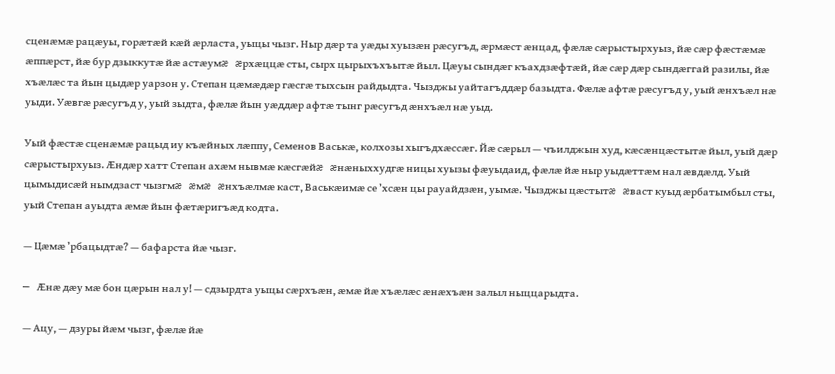сценæмæ рацæуы, горæтæй кæй æрласта, уыцы чызг. Ныр дæр та уæды хуызæн рæсугъд, æрмæст æнцад, фæлæ сæрыстырхуыз, йæ сæр фæстæмæ æппæрст, йæ бур дзыккутæ йæ астæумæ æрхæццæ сты, сырх цырыхъхъытæ йыл. Цæуы сындæг къахдзæфтæй, йæ сæр дæр сындæггай разилы, йæ хъæлæс та йын цыдæр уарзон у. Степан цæмæдæр гæсгæ тыхсын райдыдта. Чызджы уайтагъддæр базыдта. Фæлæ афтæ рæсугъд у, уый æнхъæл нæ уыди. Уæвгæ рæсугъд у, уый зыдта, фæлæ йын уæддæр афтæ тынг рæсугъд æнхъæл нæ уыд.

Уый фæстæ сценæмæ рацыд иу къæйных лæппу, Семенов Васькæ, колхозы хыгъдхæссæг. Йæ сæрыл — чъилджын худ, кæсæнцæстытæ йыл, уый дæр сæрыстырхуыз. Æндæр хатт Степан ахæм нывмæ кæсгæйæ æнæныххудгæ ницы хуызы фæуыдаид, фæлæ йæ ныр уыдæттæм нал æвдæлд. Уый цымыдисæй нымдзаст чызгмæ æмæ æнхъæлмæ каст, Васькæимæ се ’хсæн цы рауайдзæн, уымæ. Чызджы цæстытæ æваст куыд æрбатымбыл сты, уый Степан ауыдта æмæ йын фæтæригъæд кодта.

— Цæмæ ’рбацыдтæ? — бафарста йæ чызг.

— Æнæ дæу мæ бон цæрын нал у! — сдзырдта уыцы сæрхъæн, æмæ йæ хъæлæс æнæхъæн залыл ныццарыдта.

— Ацу, — дзуры йæм чызг, фæлæ йæ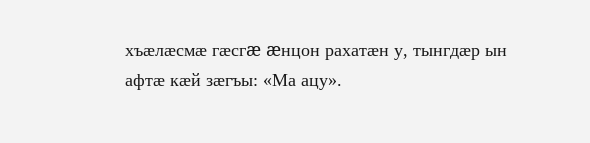хъæлæсмæ гæсгæ æнцон рахатæн у, тынгдæр ын афтæ кæй зæгъы: «Ма ацу».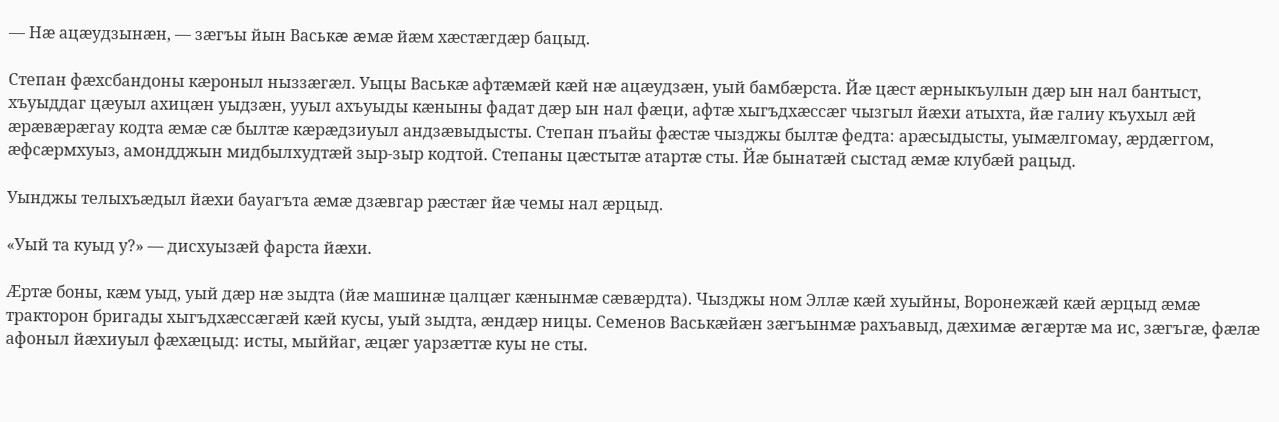— Нæ ацæудзынæн, — зæгъы йын Васькæ æмæ йæм хæстæгдæр бацыд.

Степан фæхсбандоны кæроныл ныззæгæл. Уыцы Васькæ афтæмæй кæй нæ ацæудзæн, уый бамбæрста. Йæ цæст æрныкъулын дæр ын нал бантыст, хъуыддаг цæуыл ахицæн уыдзæн, ууыл ахъуыды кæныны фадат дæр ын нал фæци, афтæ хыгъдхæссæг чызгыл йæхи атыхта, йæ галиу къухыл æй æрæвæрæгау кодта æмæ сæ былтæ кæрæдзиуыл андзæвыдысты. Степан пъайы фæстæ чызджы былтæ федта: арæсыдысты, уымæлгомау, æрдæггом, æфсæрмхуыз, амондджын мидбылхудтæй зыр-зыр кодтой. Степаны цæстытæ атартæ сты. Йæ бынатæй сыстад æмæ клубæй рацыд.

Уынджы телыхъæдыл йæхи бауагъта æмæ дзæвгар рæстæг йæ чемы нал æрцыд.

«Уый та куыд у?» — дисхуызæй фарста йæхи.

Æртæ боны, кæм уыд, уый дæр нæ зыдта (йæ машинæ цалцæг кæнынмæ сæвæрдта). Чызджы ном Эллæ кæй хуыйны, Воронежæй кæй æрцыд æмæ тракторон бригады хыгъдхæссæгæй кæй кусы, уый зыдта, æндæр ницы. Семенов Васькæйæн зæгъынмæ рахъавыд, дæхимæ æгæртæ ма ис, зæгъгæ, фæлæ афоныл йæхиуыл фæхæцыд: исты, мыййаг, æцæг уарзæттæ куы не сты.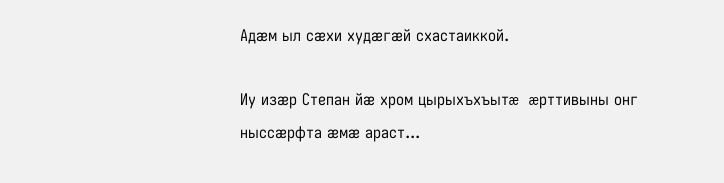Адæм ыл сæхи худæгæй схастаиккой.

Иу изæр Степан йæ хром цырыхъхъытæ æрттивыны онг ныссæрфта æмæ араст...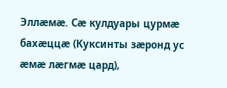Эллæмæ. Сæ кулдуары цурмæ бахæццæ (Куксинты зæронд ус æмæ лæгмæ цард),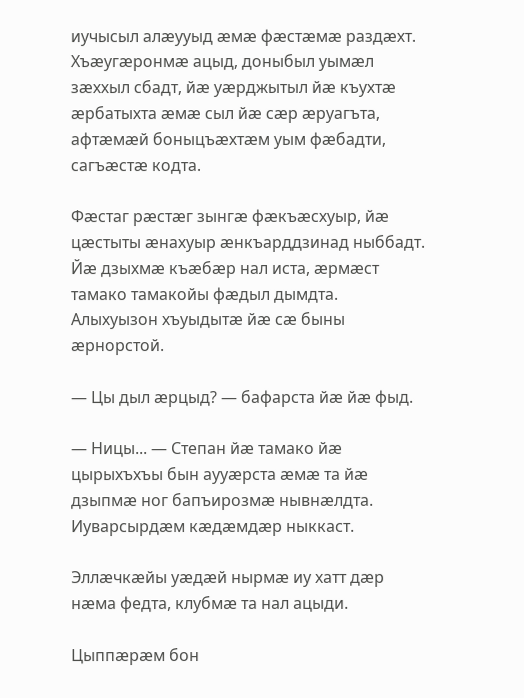иучысыл алæууыд æмæ фæстæмæ раздæхт. Хъæугæронмæ ацыд, доныбыл уымæл зæххыл сбадт, йæ уæрджытыл йæ къухтæ æрбатыхта æмæ сыл йæ сæр æруагъта, афтæмæй боныцъæхтæм уым фæбадти, сагъæстæ кодта.

Фæстаг рæстæг зынгæ фæкъæсхуыр, йæ цæстыты æнахуыр æнкъарддзинад ныббадт. Йæ дзыхмæ къæбæр нал иста, æрмæст тамако тамакойы фæдыл дымдта. Алыхуызон хъуыдытæ йæ сæ быны æрнорстой.

— Цы дыл æрцыд? — бафарста йæ йæ фыд.

— Ницы... — Степан йæ тамако йæ цырыхъхъы бын аууæрста æмæ та йæ дзыпмæ ног бапъирозмæ нывнæлдта. Иуварсырдæм кæдæмдæр ныккаст.

Эллæчкæйы уæдæй нырмæ иу хатт дæр нæма федта, клубмæ та нал ацыди.

Цыппæрæм бон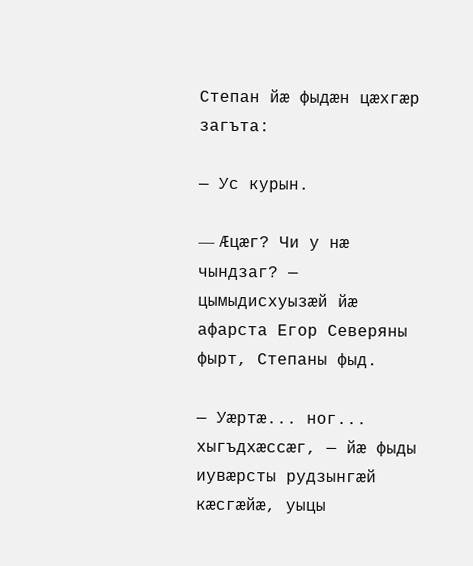Степан йæ фыдæн цæхгæр загъта:

— Ус курын.

— Æцæг? Чи у нæ чындзаг? — цымыдисхуызæй йæ афарста Егор Северяны фырт, Степаны фыд.

— Уæртæ... ног... хыгъдхæссæг, — йæ фыды иувæрсты рудзынгæй кæсгæйæ, уыцы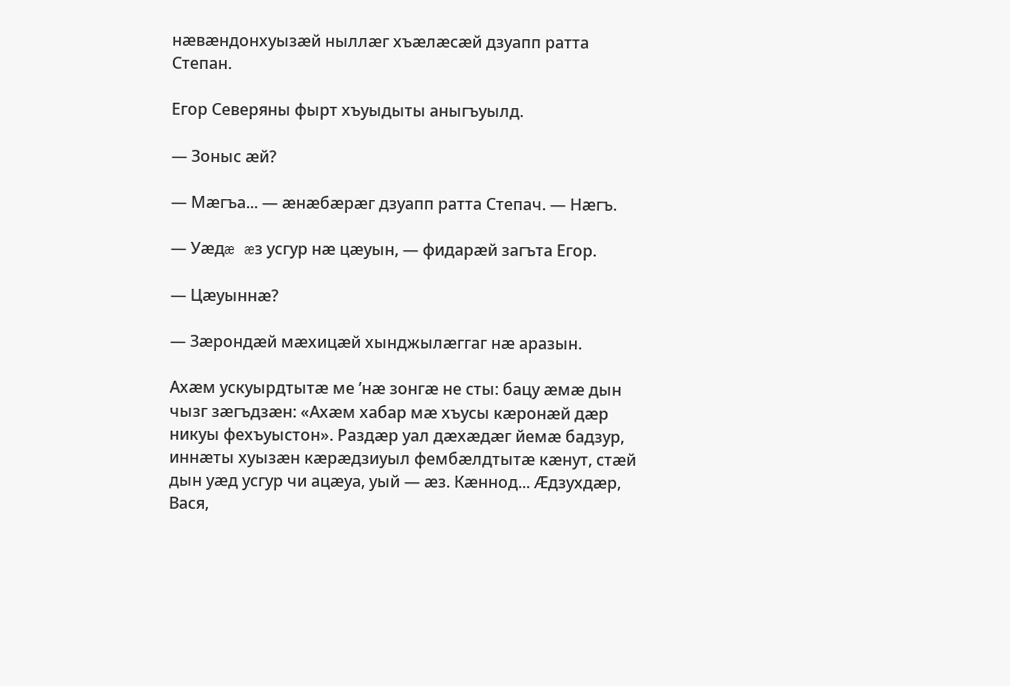нæвæндонхуызæй ныллæг хъæлæсæй дзуапп ратта Степан.

Егор Северяны фырт хъуыдыты аныгъуылд.

— Зоныс æй?

— Мæгъа... — æнæбæрæг дзуапп ратта Степач. — Нæгъ.

— Уæдæ æз усгур нæ цæуын, — фидарæй загъта Егор.

— Цæуыннæ?

— Зæрондæй мæхицæй хынджылæггаг нæ аразын.

Ахæм ускуырдтытæ ме ’нæ зонгæ не сты: бацу æмæ дын чызг зæгъдзæн: «Ахæм хабар мæ хъусы кæронæй дæр никуы фехъуыстон». Раздæр уал дæхæдæг йемæ бадзур, иннæты хуызæн кæрæдзиуыл фембæлдтытæ кæнут, стæй дын уæд усгур чи ацæуа, уый — æз. Кæннод... Æдзухдæр, Вася,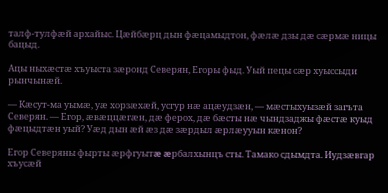талф-тулфæй архайыс. Цæйбæрц дын фæцамыдтон, фæлæ дзы дæ сæрмæ ницы бацыд.

Ацы ныхæстæ хъуыста зæронд Северян, Егоры фыд. Уый пецы сæр хуыссыди рынчынæй.

— Кæсут-ма уымæ, уæ хорзæхæй, усгур нæ ацæудзæн, — мæстыхуызæй загъта Северян. — Егор, æвæццæгæн, дæ ферох, дæ бæсты нæ чындзаджы фæстæ куыд фæцыдтæн уый? Уæд дын æй æз дæ зæрдыл æрлæууын кæнон?

Егор Северяны фырты æрфгуытæ æрбалхынцъ сты. Тамако сдымдта. Иудзæвгар хъусæй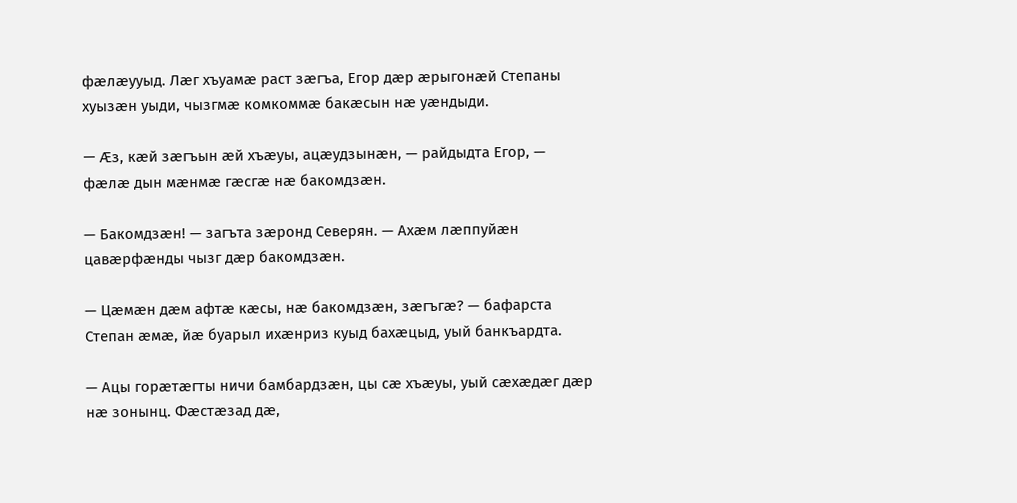фæлæууыд. Лæг хъуамæ раст зæгъа, Егор дæр æрыгонæй Степаны хуызæн уыди, чызгмæ комкоммæ бакæсын нæ уæндыди.

— Æз, кæй зæгъын æй хъæуы, ацæудзынæн, — райдыдта Егор, — фæлæ дын мæнмæ гæсгæ нæ бакомдзæн.

— Бакомдзæн! — загъта зæронд Северян. — Ахæм лæппуйæн цавæрфæнды чызг дæр бакомдзæн.

— Цæмæн дæм афтæ кæсы, нæ бакомдзæн, зæгъгæ? — бафарста Степан æмæ, йæ буарыл ихæнриз куыд бахæцыд, уый банкъардта.

— Ацы горæтæгты ничи бамбардзæн, цы сæ хъæуы, уый сæхæдæг дæр нæ зонынц. Фæстæзад дæ,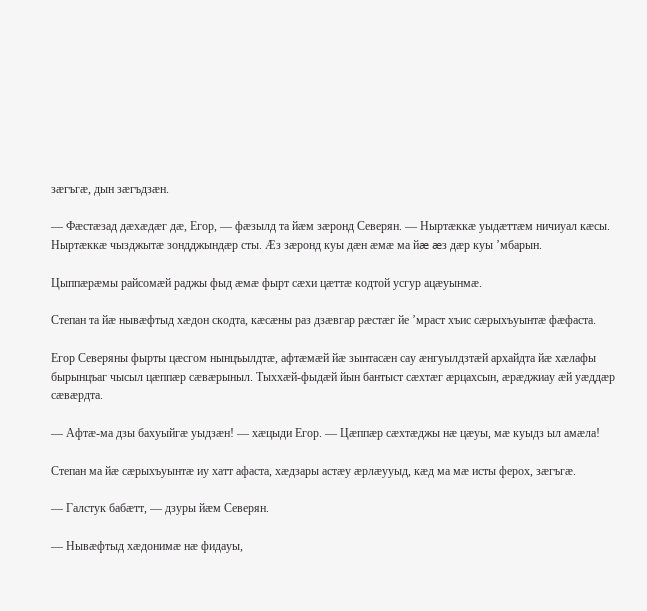зæгъгæ, дын зæгъдзæн.

— Фæстæзад дæхæдæг дæ, Егор, — фæзылд та йæм зæронд Северян. — Ныртæккæ уыдæттæм ничиуал кæсы. Ныртæккæ чызджытæ зондджындæр сты. Æз зæронд куы дæн æмæ ма йæ æз дæр куы ’мбарын.

Цыппæрæмы райсомæй раджы фыд æмæ фырт сæхи цæттæ кодтой усгур ацæуынмæ.

Степан та йæ нывæфтыд хæдон скодта, кæсæны раз дзæвгар рæстæг йе ’мраст хъис сæрыхъуынтæ фæфаста.

Егор Северяны фырты цæсгом нынцъылдтæ, афтæмæй йæ зынтасæн сау æнгуылдзтæй архайдта йæ хæлафы бырынцъаг чысыл цæппæр сæвæрыныл. Тыххæй-фыдæй йын бантыст сæхтæг æрцахсын, æрæджиау æй уæддæр сæвæрдта.

— Афтæ-ма дзы бахуыйгæ уыдзæн! — хæцыди Егор. — Цæппæр сæхтæджы нæ цæуы, мæ куыдз ыл амæла!

Степан ма йæ сæрыхъуынтæ иу хатт афаста, хæдзары астæу æрлæууыд, кæд ма мæ исты ферох, зæгъгæ.

— Галстук бабæтт, — дзуры йæм Северян.

— Нывæфтыд хæдонимæ нæ фидауы,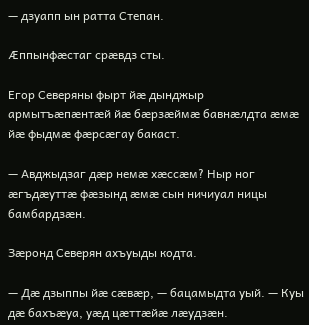— дзуапп ын ратта Степан.

Æппынфæстаг срæвдз сты.

Егор Северяны фырт йæ дынджыр армытъæпæнтæй йæ бæрзæймæ бавнæлдта æмæ йæ фыдмæ фæрсæгау бакаст.

— Авджыдзаг дæр немæ хæссæм? Ныр ног æгъдæуттæ фæзынд æмæ сын ничиуал ницы бамбардзæн.

Зæронд Северян ахъуыды кодта.

— Дæ дзыппы йæ сæвæр, — бацамыдта уый. — Куы дæ бахъæуа, уæд цæттæйæ лæудзæн.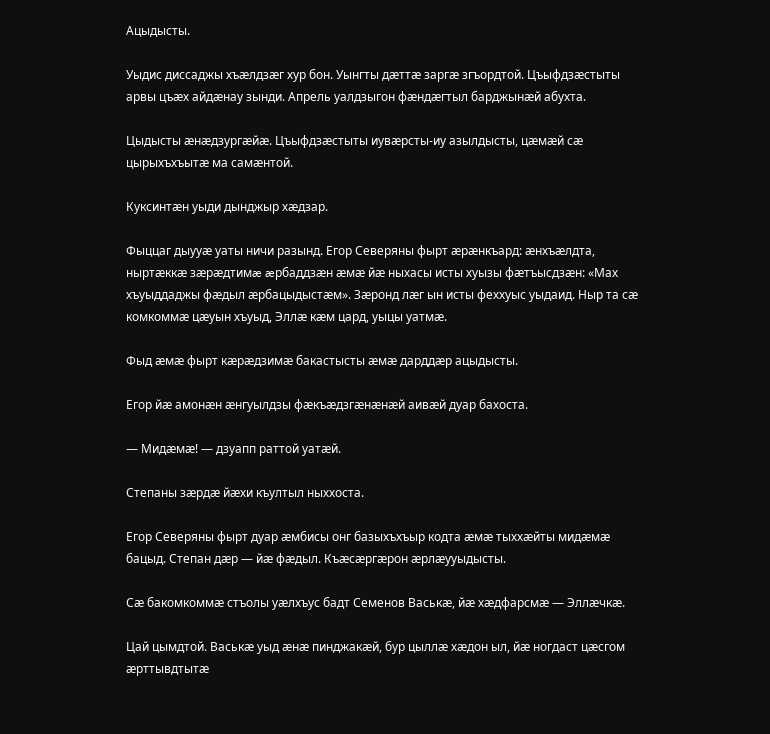Ацыдысты.

Уыдис диссаджы хъæлдзæг хур бон. Уынгты дæттæ заргæ згъордтой. Цъыфдзæстыты арвы цъæх айдæнау зынди. Апрель уалдзыгон фæндæгтыл барджынæй абухта.

Цыдысты æнæдзургæйæ. Цъыфдзæстыты иувæрсты-иу азылдысты, цæмæй сæ цырыхъхъытæ ма самæнтой.

Куксинтæн уыди дынджыр хæдзар.

Фыццаг дыууæ уаты ничи разынд. Егор Северяны фырт æрæнкъард: æнхъæлдта, ныртæккæ зæрæдтимæ æрбаддзæн æмæ йæ ныхасы исты хуызы фæтъысдзæн: «Мах хъуыддаджы фæдыл æрбацыдыстæм». Зæронд лæг ын исты феххуыс уыдаид. Ныр та сæ комкоммæ цæуын хъуыд, Эллæ кæм цард, уыцы уатмæ.

Фыд æмæ фырт кæрæдзимæ бакастысты æмæ дарддæр ацыдысты.

Егор йæ амонæн æнгуылдзы фæкъæдзгæнæнæй аивæй дуар бахоста.

— Мидæмæ! — дзуапп раттой уатæй.

Степаны зæрдæ йæхи къултыл ныххоста.

Егор Северяны фырт дуар æмбисы онг базыхъхъыр кодта æмæ тыххæйты мидæмæ бацыд. Степан дæр — йæ фæдыл. Къæсæргæрон æрлæууыдысты.

Сæ бакомкоммæ стъолы уæлхъус бадт Семенов Васькæ, йæ хæдфарсмæ — Эллæчкæ.

Цай цымдтой. Васькæ уыд æнæ пинджакæй, бур цыллæ хæдон ыл, йæ ногдаст цæсгом æрттывдтытæ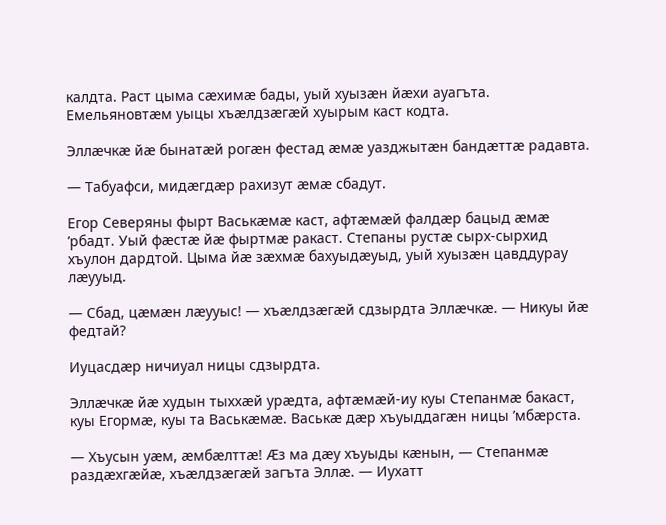калдта. Раст цыма сæхимæ бады, уый хуызæн йæхи ауагъта. Емельяновтæм уыцы хъæлдзæгæй хуырым каст кодта.

Эллæчкæ йæ бынатæй рогæн фестад æмæ уазджытæн бандæттæ радавта.

— Табуафси, мидæгдæр рахизут æмæ сбадут.

Егор Северяны фырт Васькæмæ каст, афтæмæй фалдæр бацыд æмæ ’рбадт. Уый фæстæ йæ фыртмæ ракаст. Степаны рустæ сырх-сырхид хъулон дардтой. Цыма йæ зæхмæ бахуыдæуыд, уый хуызæн цавддурау лæууыд.

— Сбад, цæмæн лæууыс! — хъæлдзæгæй сдзырдта Эллæчкæ. — Никуы йæ федтай?

Иуцасдæр ничиуал ницы сдзырдта.

Эллæчкæ йæ худын тыххæй урæдта, афтæмæй-иу куы Степанмæ бакаст, куы Егормæ, куы та Васькæмæ. Васькæ дæр хъуыддагæн ницы ’мбæрста.

— Хъусын уæм, æмбæлттæ! Æз ма дæу хъуыды кæнын, — Степанмæ раздæхгæйæ, хъæлдзæгæй загъта Эллæ. — Иухатт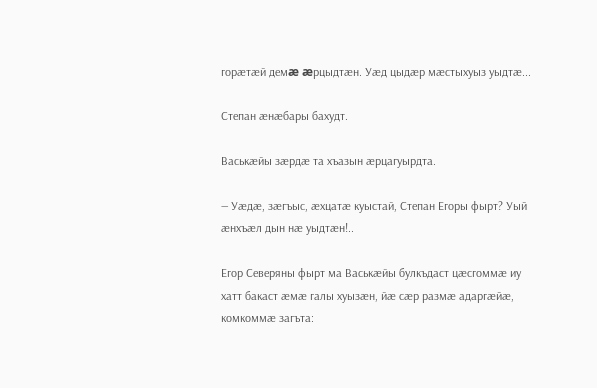горæтæй демæ æрцыдтæн. Уæд цыдæр мæстыхуыз уыдтæ...

Степан æнæбары бахудт.

Васькæйы зæрдæ та хъазын æрцагуырдта.

— Уæдæ, зæгъыс, æхцатæ куыстай, Степан Егоры фырт? Уый æнхъæл дын нæ уыдтæн!..

Егор Северяны фырт ма Васькæйы булкъдаст цæсгоммæ иу хатт бакаст æмæ галы хуызæн, йæ сæр размæ адаргæйæ, комкоммæ загъта: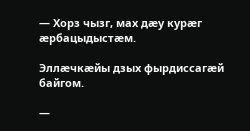— Хорз чызг, мах дæу курæг æрбацыдыстæм.

Эллæчкæйы дзых фырдиссагæй байгом.

—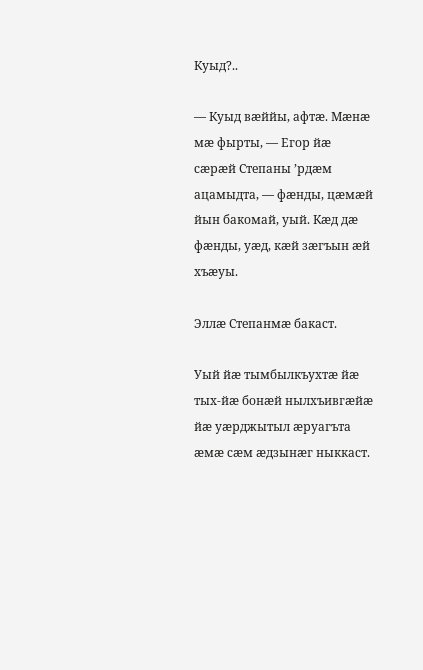Куыд?..

— Куыд вæййы, афтæ. Мæнæ мæ фырты, — Егор йæ сæрæй Степаны ’рдæм ацамыдта, — фæнды, цæмæй йын бакомай, уый. Кæд дæ фæнды, уæд, кæй зæгъын æй хъæуы.

Эллæ Степанмæ бакаст.

Уый йæ тымбылкъухтæ йæ тых-йæ бонæй нылхъивгæйæ йæ уæрджытыл æруагъта æмæ сæм æдзынæг ныккаст.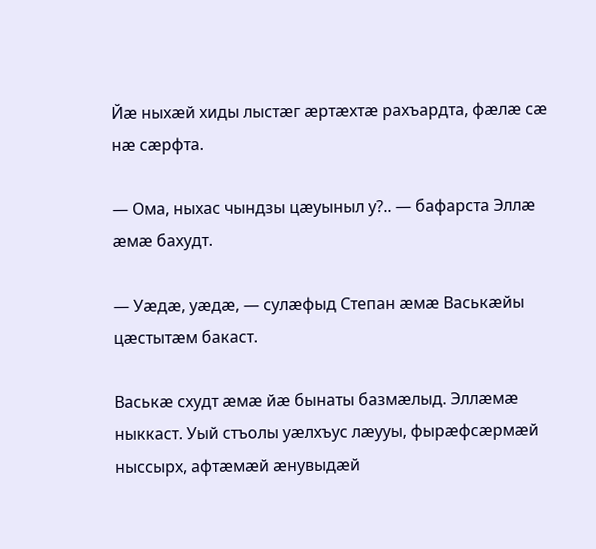Йæ ныхæй хиды лыстæг æртæхтæ рахъардта, фæлæ сæ нæ сæрфта.

— Ома, ныхас чындзы цæуыныл у?.. — бафарста Эллæ æмæ бахудт.

— Уæдæ, уæдæ, — сулæфыд Степан æмæ Васькæйы цæстытæм бакаст.

Васькæ схудт æмæ йæ бынаты базмæлыд. Эллæмæ ныккаст. Уый стъолы уæлхъус лæууы, фырæфсæрмæй ныссырх, афтæмæй æнувыдæй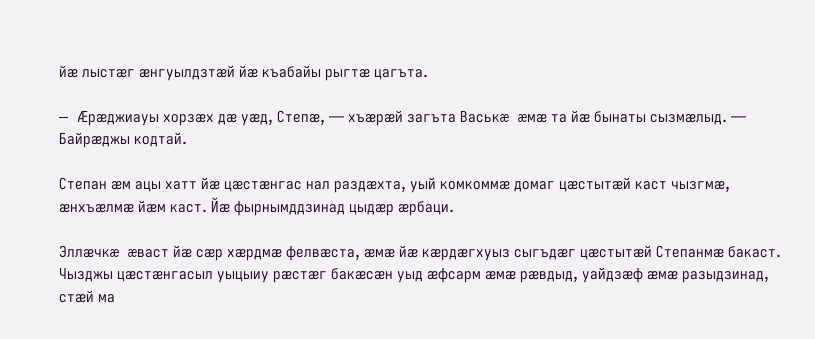йæ лыстæг æнгуылдзтæй йæ къабайы рыгтæ цагъта.

— Æрæджиауы хорзæх дæ уæд, Степæ, — хъæрæй загъта Васькæ æмæ та йæ бынаты сызмæлыд. — Байрæджы кодтай.

Степан æм ацы хатт йæ цæстæнгас нал раздæхта, уый комкоммæ домаг цæстытæй каст чызгмæ, æнхъæлмæ йæм каст. Йæ фырнымддзинад цыдæр æрбаци.

Эллæчкæ æваст йæ сæр хæрдмæ фелвæста, æмæ йæ кæрдæгхуыз сыгъдæг цæстытæй Степанмæ бакаст. Чызджы цæстæнгасыл уыцыиу рæстæг бакæсæн уыд æфсарм æмæ рæвдыд, уайдзæф æмæ разыдзинад, стæй ма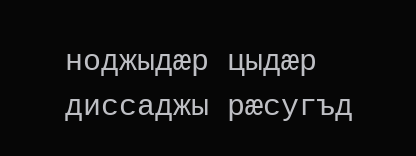ноджыдæр цыдæр диссаджы рæсугъд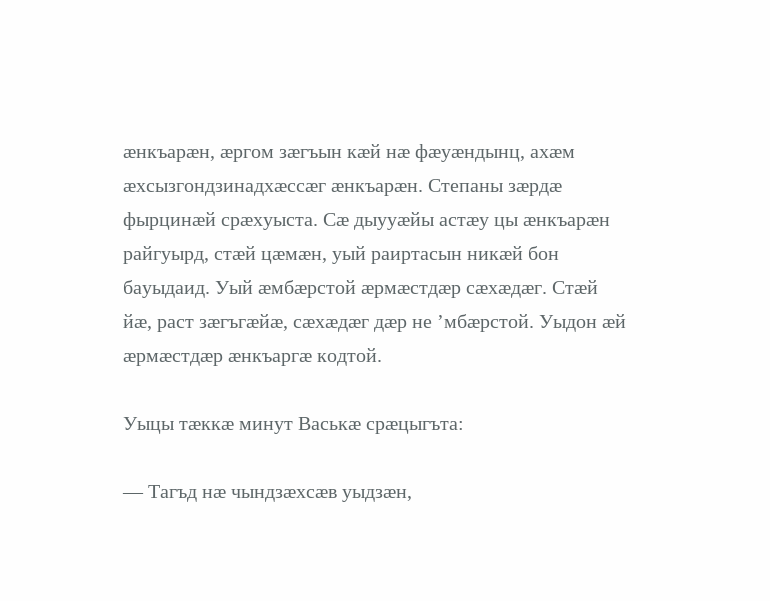æнкъарæн, æргом зæгъын кæй нæ фæуæндынц, ахæм æхсызгондзинадхæссæг æнкъарæн. Степаны зæрдæ фырцинæй срæхуыста. Сæ дыууæйы астæу цы æнкъарæн райгуырд, стæй цæмæн, уый раиртасын никæй бон бауыдаид. Уый æмбæрстой æрмæстдæр сæхæдæг. Стæй йæ, раст зæгъгæйæ, сæхæдæг дæр не ’мбæрстой. Уыдон æй æрмæстдæр æнкъаргæ кодтой.

Уыцы тæккæ минут Васькæ срæцыгъта:

— Тагъд нæ чындзæхсæв уыдзæн,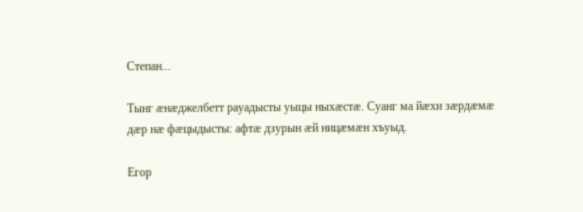Степан...

Тынг æнæджелбетт рауадысты уыцы ныхæстæ. Суанг ма йæхи зæрдæмæ дæр нæ фæцыдысты: афтæ дзурын æй ницæмæн хъуыд.

Егор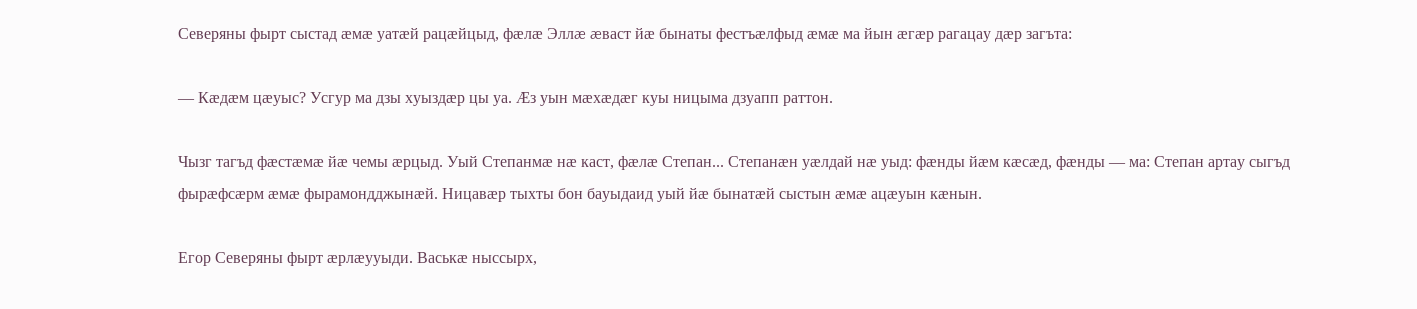Северяны фырт сыстад æмæ уатæй рацæйцыд, фæлæ Эллæ æваст йæ бынаты фестъæлфыд æмæ ма йын æгæр рагацау дæр загъта:

— Кæдæм цæуыс? Усгур ма дзы хуыздæр цы уа. Æз уын мæхæдæг куы ницыма дзуапп раттон.

Чызг тагъд фæстæмæ йæ чемы æрцыд. Уый Степанмæ нæ каст, фæлæ Степан... Степанæн уæлдай нæ уыд: фæнды йæм кæсæд, фæнды — ма: Степан артау сыгъд фырæфсæрм æмæ фырамондджынæй. Ницавæр тыхты бон бауыдаид уый йæ бынатæй сыстын æмæ ацæуын кæнын.

Егор Северяны фырт æрлæууыди. Васькæ ныссырх,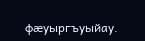фæуыргъуыйау.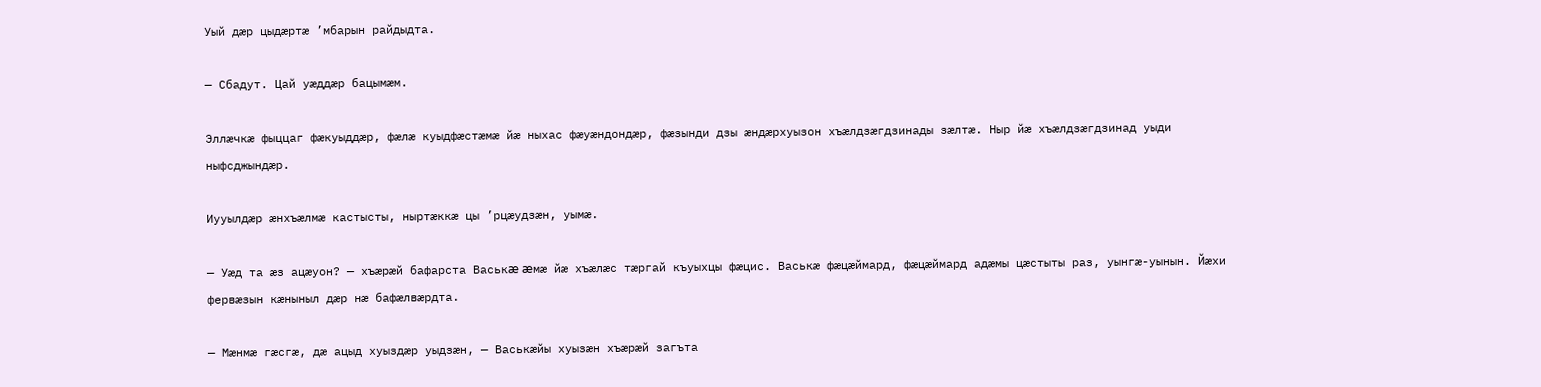Уый дæр цыдæртæ ’мбарын райдыдта.

— Сбадут. Цай уæддæр бацымæм.

Эллæчкæ фыццаг фæкуыддæр, фæлæ куыдфæстæмæ йæ ныхас фæуæндондæр, фæзынди дзы æндæрхуызон хъæлдзæгдзинады зæлтæ. Ныр йæ хъæлдзæгдзинад уыди ныфсджындæр.

Иууылдæр æнхъæлмæ кастысты, ныртæккæ цы ’рцæудзæн, уымæ.

— Уæд та æз ацæуон? — хъæрæй бафарста Васькæ æмæ йæ хъæлæс тæргай къуыхцы фæцис. Васькæ фæцæймард, фæцæймард адæмы цæстыты раз, уынгæ-уынын. Йæхи фервæзын кæныныл дæр нæ бафæлвæрдта.

— Мæнмæ гæсгæ, дæ ацыд хуыздæр уыдзæн, — Васькæйы хуызæн хъæрæй загъта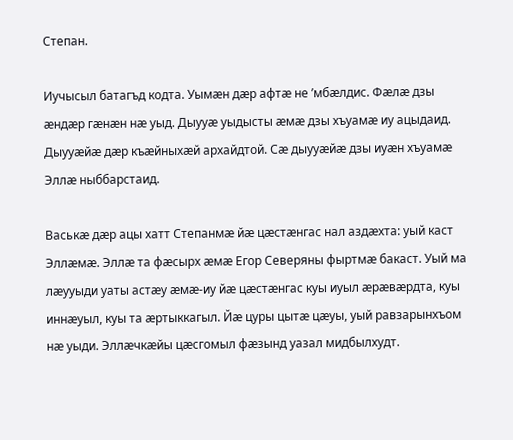Степан.

Иучысыл батагъд кодта. Уымæн дæр афтæ не ’мбæлдис. Фæлæ дзы æндæр гæнæн нæ уыд. Дыууæ уыдысты æмæ дзы хъуамæ иу ацыдаид. Дыууæйæ дæр къæйныхæй архайдтой. Сæ дыууæйæ дзы иуæн хъуамæ Эллæ ныббарстаид.

Васькæ дæр ацы хатт Степанмæ йæ цæстæнгас нал аздæхта: уый каст Эллæмæ. Эллæ та фæсырх æмæ Егор Северяны фыртмæ бакаст. Уый ма лæууыди уаты астæу æмæ-иу йæ цæстæнгас куы иуыл æрæвæрдта, куы иннæуыл, куы та æртыккагыл. Йæ цуры цытæ цæуы, уый равзарынхъом нæ уыди. Эллæчкæйы цæсгомыл фæзынд уазал мидбылхудт.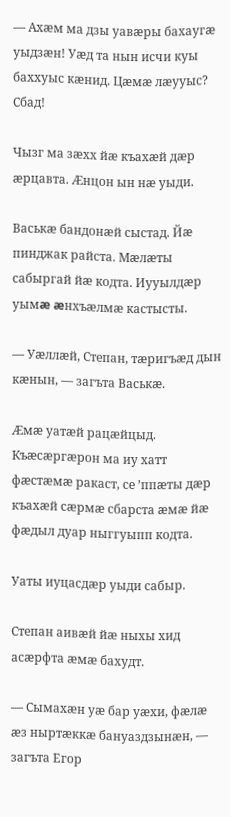— Ахæм ма дзы уавæры бахаугæ уыдзæн! Уæд та нын исчи куы баххуыс кæнид. Цæмæ лæууыс? Сбад!

Чызг ма зæхх йæ къахæй дæр æрцавта. Æнцон ын нæ уыди.

Васькæ бандонæй сыстад. Йæ пинджак райста. Мæлæты сабыргай йæ кодта. Иууылдæр уымæ æнхъæлмæ кастысты.

— Уæллæй, Степан, тæригъæд дын кæнын, — загъта Васькæ.

Æмæ уатæй рацæйцыд. Къæсæргæрон ма иу хатт фæстæмæ ракаст, се ’ппæты дæр къахæй сæрмæ сбарста æмæ йæ фæдыл дуар ныггуыпп кодта.

Уаты иуцасдæр уыди сабыр.

Степан аивæй йæ ныхы хид асæрфта æмæ бахудт.

— Сымахæн уæ бар уæхи, фæлæ æз ныртæккæ бануаздзынæн, — загъта Егор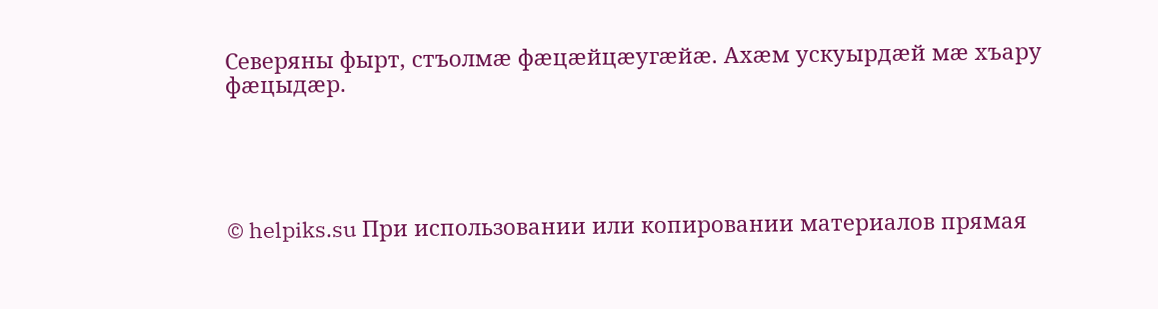Северяны фырт, стъолмæ фæцæйцæугæйæ. Ахæм ускуырдæй мæ хъару фæцыдæр.





© helpiks.su При использовании или копировании материалов прямая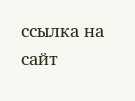ссылка на сайт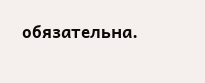обязательна.